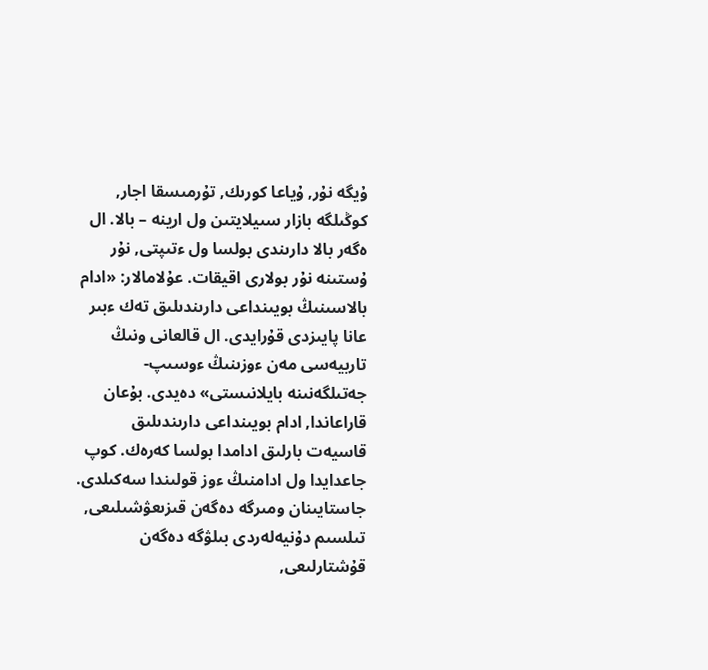ۇيگە نۇر, ۇياعا كورىك, تۇرمىسقا اجار, كوڭىلگە بازار سىيلايتىن ول ارينە – بالا. ال ەگەر بالا دارىندى بولسا ول ءتىپتى, نۇر ۇستىنە نۇر بولارى اقيقات. عۇلامالار: «ادام بالاسىنىڭ بويىنداعى دارىندىلىق تەك ءبىر عانا پايىزدى قۇرايدى. ال قالعانى ونىڭ تاربيەسى مەن ءوزىنىڭ ءوسىپ-جەتىلگەنىنە بايلانىستى» دەيدى. بۇعان قاراعاندا, ادام بويىنداعى دارىندىلىق قاسيەت بارلىق ادامدا بولسا كەرەك. كوپ جاعدايدا ول ادامنىڭ ءوز قولىندا سەكىلدى. جاستايىنان ومىرگە دەگەن قىزىعۋشىلىعى, تىلسىم دۇنيەلەردى بىلۋگە دەگەن قۇشتارلىعى,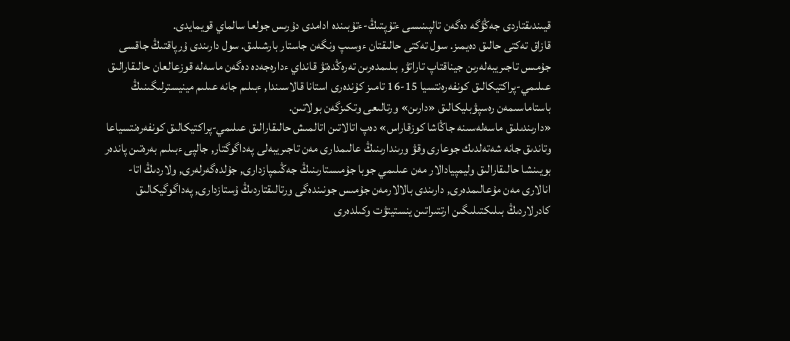قيىندىقتاردى جەڭۋگە دەگەن تالپىنىسى ءتۇپتىڭ-ءتۇبىندە ادامدى دۇرىس جولعا سالماي قويمايدى.
قازاق تەكتى حالىق دەيمىز. سول تەكتى حالىقتان ءوسىپ ونگەن جاستار بارشىلىق. سول دارىندى ۇرپاقتىڭ جاقسى جۇمىس تاجىريبەلەرىن جيناقتاپ تاراتۋ, بىلىمدەرىن تەرەڭدەتۋ قانداي ءدارەجەدە دەگەن ماسەلە قوزعالعان حالىقارالىق عىلىمي-پراكتيكالىق كونفەرەنتسيا 15-16 تامىز كۇندەرى استانا قالاسىندا, ءبىلىم جانە عىلىم مينيسترلىگىنىڭ باستاماسىمەن رەسپۋبليكالىق «دارىن» ورتالىعى وتكىزگەن بولاتىن.
«دارىندىلىق ماسەلەسىنە جاڭاشا كوزقاراس» دەپ اتالاتىن اتالمىش حالىقارالىق عىلىمي-پراكتيكالىق كونفەرەنتسياعا وتاندىق جانە شەتەلدىك جوعارى وقۋ ورىندارىنىڭ عالىمدارى مەن تاجىريبەلى پەداگوگتار, جالپى ءبىلىم بەرەتىن پاندەر بويىنشا حالىقارالىق وليمپيادالار مەن عىلىمي جوبا جۇمىستارىنىڭ جەڭىمپازدارى, جۇلدەگەرلەرى, ولاردىڭ اتا-انالارى مەن مۇعالىمدەرى, دارىندى بالالارمەن جۇمىس جونىندەگى ورتالىقتاردىڭ ۇستازدارى, پەداگوگيكالىق كادرلاردىڭ بىلىكتىلىگىن ارتتىراتىن ينستيتۋت وكىلدەرى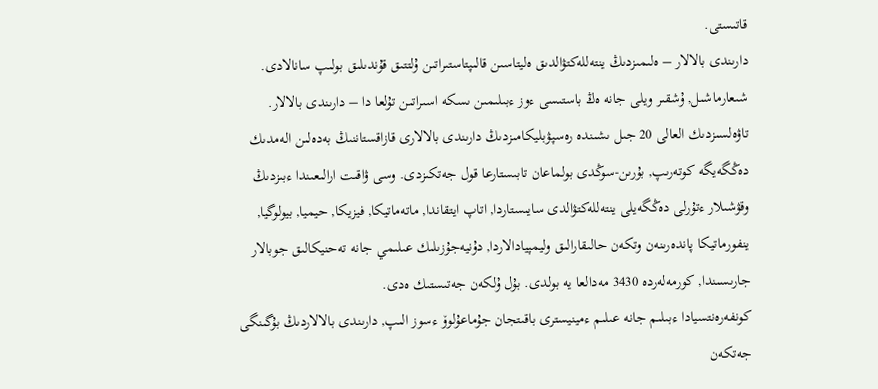قاتىستى.
دارىندى بالالار – ەلىمىزدىڭ ينتەللەكتۋالدىق ەليتاسىن قالىپتاستىراتىن ۇلتتىق قۇندىلىق بولىپ سانالادى. شىعارماشىل, ۇشقىر ويلى جانە ەڭ باستىسى ءوز ءبىلىمىن ىسكە اسىراتىن تۇلعا دا – دارىندى بالالار. تاۋەلسىزدىك العالى 20 جىل ىشىندە رەسپۋبليكامىزدىڭ دارىندى بالالارى قازاقستاننىڭ بەدەلىن الەمدىك دەڭگەيگە كوتەرىپ, بۇرىن-سوڭدى بولماعان تابىستارعا قول جەتكىزدى. وسى ۋاقىت ارالىعىندا ءبىزدىڭ وقۋشىلار ءتۇرلى دەڭگەيلى ينتەللەكتۋالدى سايىستاردا, اتاپ ايتقاندا, ماتەماتيكا, فيزيكا, حيميا, بيولوگيا, ينفورماتيكا پاندەرىنەن وتكەن حالىقارالىق وليمپيادالاردا, دۇنيەجۇزىلىك عىلىمي جانە تەحنيكالىق جوبالار جارىسىندا, كورمەلەردە 3430 مەدالعا يە بولدى. بۇل ۇلكەن جەتىستىك ەدى.
كونفەرەنتسيادا ءبىلىم جانە عىلىم ءمينيسترى باقىتجان جۇماعۇلوۆ ءسوز الىپ, دارىندى بالالاردىڭ بۇگىنگى جەتكەن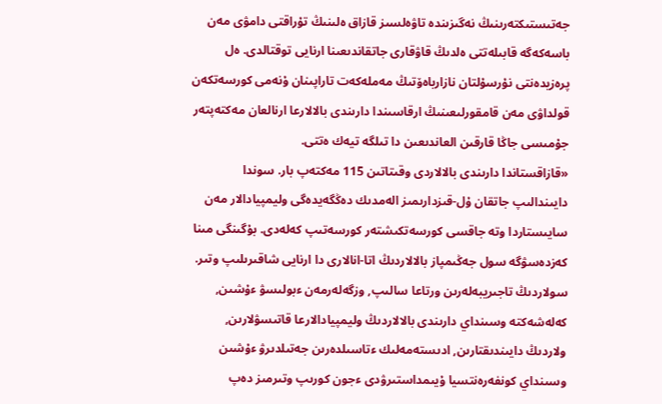جەتىستىكتەرىنىڭ نەگىزىندە تاۋەلسىز قازاق ەلىنىڭ تۇراقتى دامۋى مەن باسەكەگە قابىلەتتى ەلدىڭ قاۋقارى جاتقاندىعىنا ارنايى توقتالدى. ەل پرەزيدەنتى نۇرسۇلتان نازارباەۆتىڭ مەملەكەت تاراپىنان ۇنەمى كورسەتكەن قولداۋى مەن قامقورلىعىنىڭ ارقاسىندا دارىندى بالالارعا ارنالعان مەكتەپتەر جۇمىسى جاڭا قارقىن العاندىعىن دا تىلگە تيەك ەتتى.
«قازاقستاندا دارىندى بالالاردى وقىتاتىن 115 مەكتەپ بار. سوندا دايىندالىپ جاتقان ۇل-قىزدارىمىز الەمدىك دەڭگەيدەگى وليمپيادالار مەن سايىستاردا وتە جاقسى كورسەتكىشتەر كورسەتىپ كەلەدى. بۇگىنگى مىنا كەزدەسۋگە سول جەڭىمپاز بالالاردىڭ اتا-انالارى دا ارنايى شاقىرىلىپ وتىر. سولاردىڭ تاجىريبەلەرىن ورتاعا سالىپ, وزگەلەرمەن ءبولىسۋ ءۇشىن, كەلەشەكتە وسىنداي دارىندى بالالاردىڭ وليمپيادالارعا قاتىسۋلارىن, ولاردىڭ دايىندىقتارىن, ادىستەمەلىك ءتاسىلدەرىن جەتىلدىرۋ ءۇشىن وسىنداي كونفەرەنتسيا ۇيىمداستىرۋدى ءجون كورىپ وتىرمىز دەپ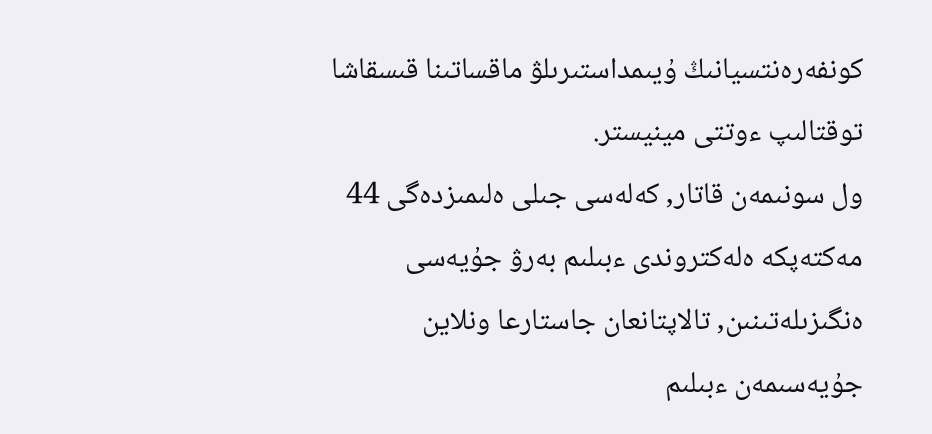كونفەرەنتسيانىڭ ۇيىمداستىرىلۋ ماقساتىنا قىسقاشا توقتالىپ ءوتتى مينيستر.
ول سونىمەن قاتار, كەلەسى جىلى ەلىمىزدەگى 44 مەكتەپكە ەلەكتروندى ءبىلىم بەرۋ جۇيەسى ەنگىزىلەتىنىن, تالاپتانعان جاستارعا ونلاين جۇيەسىمەن ءبىلىم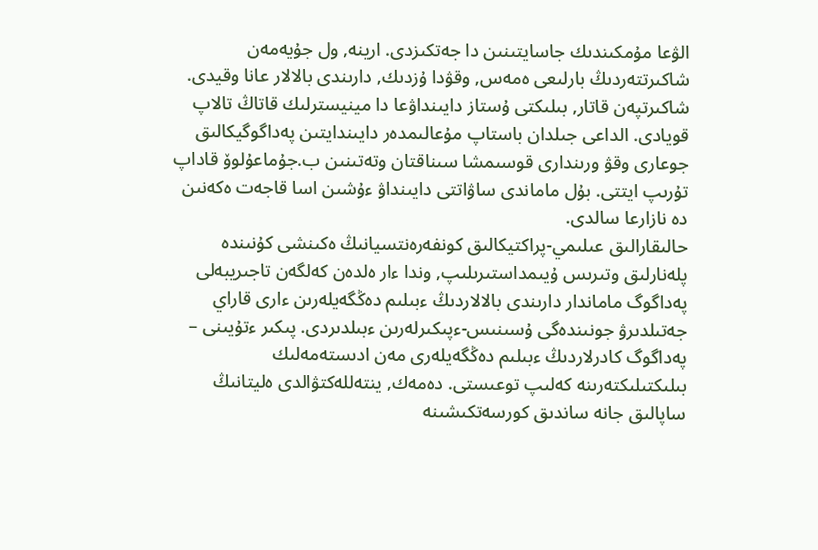الۋعا مۇمكىندىك جاسايتىنىن دا جەتكىزدى. ارينە, ول جۇيەمەن شاكىرتتەردىڭ بارلىعى ەمەس, وقۋدا ۇزدىك, دارىندى بالالار عانا وقيدى. شاكىرتپەن قاتار, بىلىكتى ۇستاز دايىنداۋعا دا مينيسترلىك قاتاڭ تالاپ قويادى. الداعى جىلدان باستاپ مۇعالىمدەر دايىندايتىن پەداگوگيكالىق جوعارى وقۋ ورىندارى قوسىمشا سىناقتان وتەتىنىن ب.جۇماعۇلوۆ قاداپ تۇرىپ ايتتى. بۇل ماماندى ساۋاتتى دايىنداۋ ءۇشىن اسا قاجەت ەكەنىن دە نازارعا سالدى.
حالىقارالىق عىلىمي-پراكتيكالىق كونفەرەنتسيانىڭ ەكىنشى كۇنىندە پلەنارلىق وتىرىس ۇيىمداستىرىلىپ, وندا ءار ەلدەن كەلگەن تاجىريبەلى پەداگوگ ماماندار دارىندى بالالاردىڭ ءبىلىم دەڭگەيلەرىن ءارى قاراي جەتىلدىرۋ جونىندەگى ۇسىنىس-ءپىكىرلەرىن ءبىلدىردى. پىكىر ءتۇيىنى – پەداگوگ كادرلاردىڭ ءبىلىم دەڭگەيلەرى مەن ادىستەمەلىك بىلىكتىلىكتەرىنە كەلىپ توعىستى. دەمەك, ينتەللەكتۋالدى ەليتانىڭ ساپالىق جانە ساندىق كورسەتكىشىنە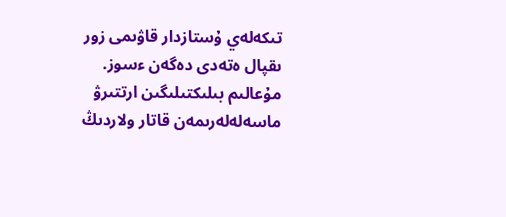تىكەلەي ۇستازدار قاۋىمى زور ىقپال ەتەدى دەگەن ءسوز. مۇعالىم بىلىكتىلىگىن ارتتىرۋ ماسەلەلەرىمەن قاتار ولاردىڭ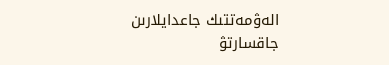الەۋمەتتىك جاعدايلارىن جاقسارتۋ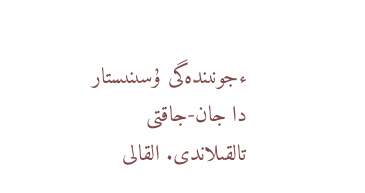ءجونىندەگى ۇسىنىستار دا جان-جاقتى تالقىلاندى. القالى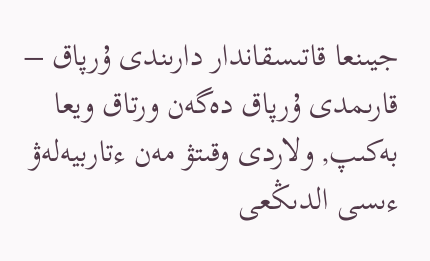جيىنعا قاتىسقاندار دارىندى ۇرپاق – قارىمدى ۇرپاق دەگەن ورتاق ويعا بەكىپ, ولاردى وقىتۋ مەن ءتاربيەلەۋ ءىسى الدىڭعى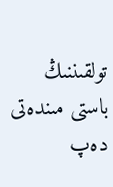تولقىننىڭ باستى مىندەتى دەپ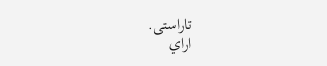تاراستى.
اراي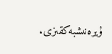ۇيرەنىشبەكقىزى.